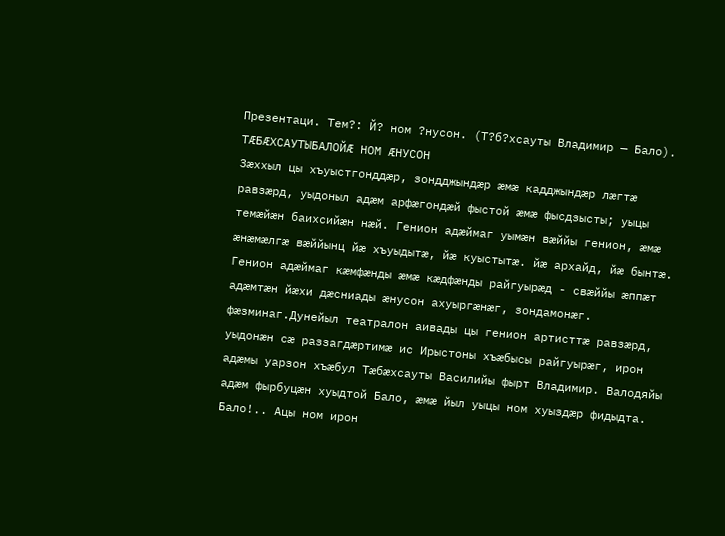Презентаци. Тем?: Й? ном ?нусон. (Т?б?хсауты Владимир — Бало).
ТÆБÆХСАУТЫБАЛОЙÆ НОМ ÆНУСОН
Зæххыл цы хъуыстгонддæр, зондджындæр æмæ кадджындæр лæгтæ равзæрд, уыдоныл адæм арфæгондæй фыстой æмæ фысдзысты; уыцы темæйæн баихсийæн нæй. Генион адæймаг уымæн вæййы генион, æмæ æнæмæлгæ вæййынц йæ хъуыдытæ, йæ куыстытæ. йæ архайд, йæ бынтæ. Генион адæймаг кæмфæнды æмæ кæдфæнды райгуырæд - свæййы æппæт адæмтæн йæхи дæсниады æнусон ахуыргæнæг, зондамонæг. фæзминаг.Дунейыл театралон аивады цы генион артисттæ равзæрд, уыдонæн сæ раззагдæртимæ ис Ирыстоны хъæбысы райгуырæг, ирон адæмы уарзон хъæбул Тæбæхсауты Василийы фырт Владимир. Валодяйы адæм фырбуцæн хуыдтой Бало, æмæ йыл уыцы ном хуыздæр фидыдта. Бало!.. Ацы ном ирон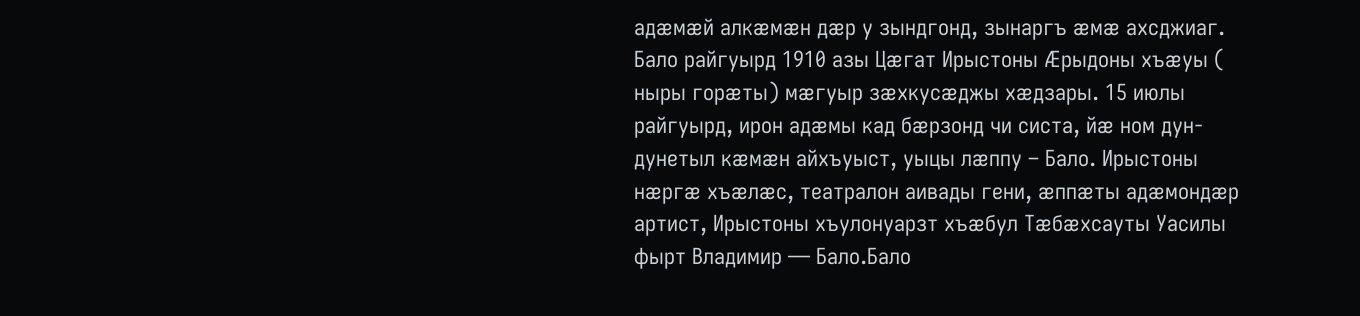адæмæй алкæмæн дæр у зындгонд, зынаргъ æмæ ахсджиаг.
Бало райгуырд 1910 азы Цæгат Ирыстоны Æрыдоны хъæуы ( ныры горæты) мæгуыр зæхкусæджы хæдзары. 15 июлы райгуырд, ирон адæмы кад бæрзонд чи систа, йæ ном дун-дунетыл кæмæн айхъуыст, уыцы лæппу – Бало. Ирыстоны нæргæ хъæлæс, театралон аивады гени, æппæты адæмондæр артист, Ирыстоны хъулонуарзт хъæбул Тæбæхсауты Уасилы фырт Владимир — Бало.Бало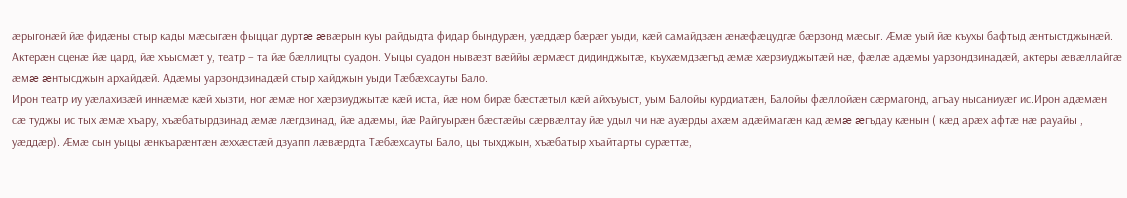æрыгонæй йæ фидæны стыр кады мæсыгæн фыццаг дуртæ æвæрын куы райдыдта фидар бындурæн, уæддæр бæрæг уыди, кæй самайдзæн æнæфæцудгæ бæрзонд мæсыг. Æмæ уый йæ къухы бафтыд æнтыстджынæй.
Актерæн сценæ йæ цард, йæ хъысмæт у, театр – та йæ бæллицты суадон. Уыцы суадон нывæзт вæййы æрмæст дидинджытæ, къухæмдзæгъд æмæ хæрзиуджытæй нæ, фæлæ адæмы уарзондзинадæй, актеры æвæллайгæ æмæ æнтысджын архайдæй. Адæмы уарзондзинадæй стыр хайджын уыди Тæбæхсауты Бало.
Ирон театр иу уæлахизæй иннæмæ кæй хызти, ног æмæ ног хæрзиуджытæ кæй иста, йæ ном бирæ бæстæтыл кæй айхъуыст, уым Балойы курдиатæн, Балойы фæллойæн сæрмагонд, агъау нысаниуæг ис.Ирон адæмæн сæ туджы ис тых æмæ хъару, хъæбатырдзинад æмæ лæгдзинад, йæ адæмы, йæ Райгуырæн бæстæйы сæрвæлтау йæ удыл чи нæ ауæрды ахæм адæймагæн кад æмæ æгъдау кæнын ( кæд арæх афтæ нæ рауайы , уæддæр). Æмæ сын уыцы æнкъарæнтæн æххæстæй дзуапп лæвæрдта Тæбæхсауты Бало, цы тыхджын, хъæбатыр хъайтарты сурæттæ,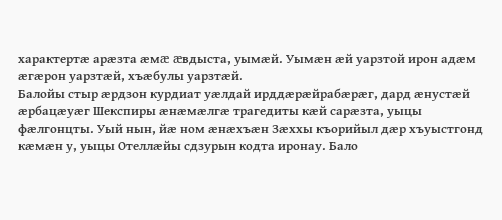характертæ арæзта æмæ æвдыста, уымæй. Уымæн æй уарзтой ирон адæм æгæрон уарзтæй, хъæбулы уарзтæй.
Балойы стыр æрдзон курдиат уæлдай ирддæрæйрабæрæг, дард æнустæй æрбацæуæг Шекспиры æнæмæлгæ трагедиты кæй сарæзта, уыцы фæлгонцты. Уый нын, йæ ном æнæхъæн Зæххы къорийыл дæр хъуыстгонд кæмæн у, уыцы Отеллæйы сдзурын кодта иронау. Бало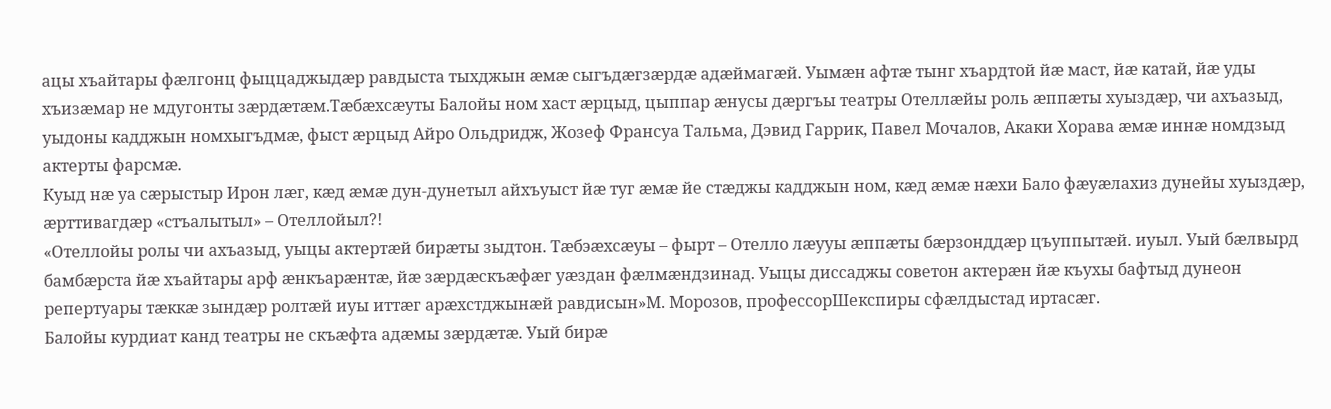ацы хъайтары фæлгонц фыццаджыдæр равдыста тыхджын æмæ сыгъдæгзæрдæ адæймагæй. Уымæн афтæ тынг хъардтой йæ маст, йæ катай, йæ уды хъизæмар не мдугонты зæрдæтæм.Тæбæхсæуты Балойы ном хаст æрцыд, цыппар æнусы дæргъы театры Отеллæйы роль æппæты хуыздæр, чи ахъазыд, уыдоны кадджын номхыгъдмæ, фыст æрцыд Айро Ольдридж, Жозеф Франсуа Тальма, Дэвид Гаррик, Павел Мочалов, Акаки Хорава æмæ иннæ номдзыд актерты фарсмæ.
Куыд нæ уа сæрыстыр Ирон лæг, кæд æмæ дун-дунетыл айхъуыст йæ туг æмæ йе стæджы кадджын ном, кæд æмæ нæхи Бало фæуæлахиз дунейы хуыздæр, æрттивагдæр «стъалытыл» – Отеллойыл?!
«Отеллойы ролы чи ахъазыд, уыцы актертæй бирæты зыдтон. Тæбэæхсæуы – фырт – Отелло лæууы æппæты бæрзонддæр цъуппытæй. иуыл. Уый бæлвырд бамбæрста йæ хъайтары арф æнкъарæнтæ, йæ зæрдæскъæфæг уæздан фæлмæндзинад. Уыцы диссаджы советон актерæн йæ къухы бафтыд дунеон репертуары тæккæ зындæр ролтæй иуы иттæг арæхстджынæй равдисын»М. Морозов, профессорШекспиры сфæлдыстад иртасæг.
Балойы курдиат канд театры не скъæфта адæмы зæрдæтæ. Уый бирæ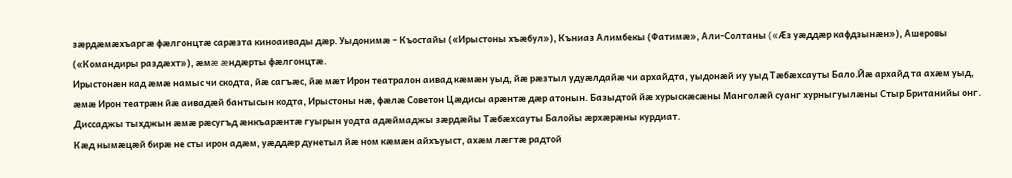зæрдæмæхъаргæ фæлгонцтæ сарæзта киноаивады дæр. Уыдонимæ – Къостайы («Ирыстоны хъæбул»), Къниаз Алимбекы (Фатимæ», Али-Солтаны («Æз уæддæр кафдзынæн»), Ашеровы («Командиры раздæхт»), æмæ æндæрты фæлгонцтæ.
Ирыстонæн кад æмæ намыс чи скодта, йæ сагъæс, йæ мæт Ирон театралон аивад кæмæн уыд, йæ рæзтыл удуæлдайæ чи архайдта, уыдонæй иу уыд Тæбæхсауты Бало.Йæ архайд та ахæм уыд, æмæ Ирон театрæн йæ аивадæй бантысын кодта, Ирыстоны нæ, фæлæ Советон Цæдисы арæнтæ дæр атонын. Базыдтой йæ хурыскæсæны Манголæй суанг хурныгуылæны Стыр Британийы онг. Диссаджы тыхджын æмæ рæсугъд æнкъарæнтæ гуырын уодта адæймаджы зæрдæйы Тæбæхсауты Балойы æрхæрæны курдиат.
Кæд нымæцæй бирæ не сты ирон адæм, уæддæр дунетыл йæ ном кæмæн айхъуыст, ахæм лæгтæ радтой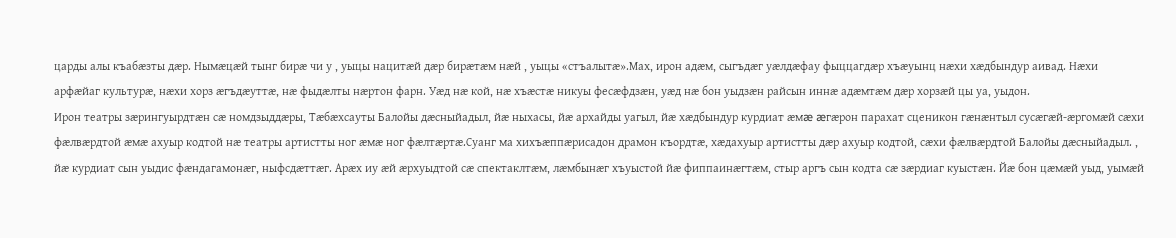царды алы къабæзты дæр. Нымæцæй тынг бирæ чи у , уыцы нацитæй дæр бирæтæм нæй , уыцы «стъалытæ».Мах, ирон адæм, сыгъдæг уæлдæфау фыццагдæр хъæуынц нæхи хæдбындур аивад. Нæхи арфæйаг культурæ, нæхи хорз æгъдæуттæ, нæ фыдæлты нæртон фарн. Уæд нæ кой, нæ хъæстæ никуы фесæфдзæн, уæд нæ бон уыдзæн райсын иннæ адæмтæм дæр хорзæй цы уа, уыдон.
Ирон театры зæрингуырдтæн сæ номдзыддæры, Тæбæхсауты Балойы дæсныйадыл, йæ ныхасы, йæ архайды уагыл, йæ хæдбындур курдиат æмæ æгæрон парахат сценикон гæнæнтыл сусæгæй-æргомæй сæхи фæлвæрдтой æмæ ахуыр кодтой нæ театры артистты ног æмæ ног фæлтæртæ.Суанг ма хихъæппæрисадон драмон къордтæ, хæдахуыр артистты дæр ахуыр кодтой, сæхи фæлвæрдтой Балойы дæсныйадыл. , йæ курдиат сын уыдис фæндагамонæг, ныфсдæттæг. Арæх иу æй æрхуыдтой сæ спектаклтæм, лæмбынæг хъуыстой йæ фиппаинæгтæм, стыр аргъ сын кодта сæ зæрдиаг куыстæн. Йæ бон цæмæй уыд, уымæй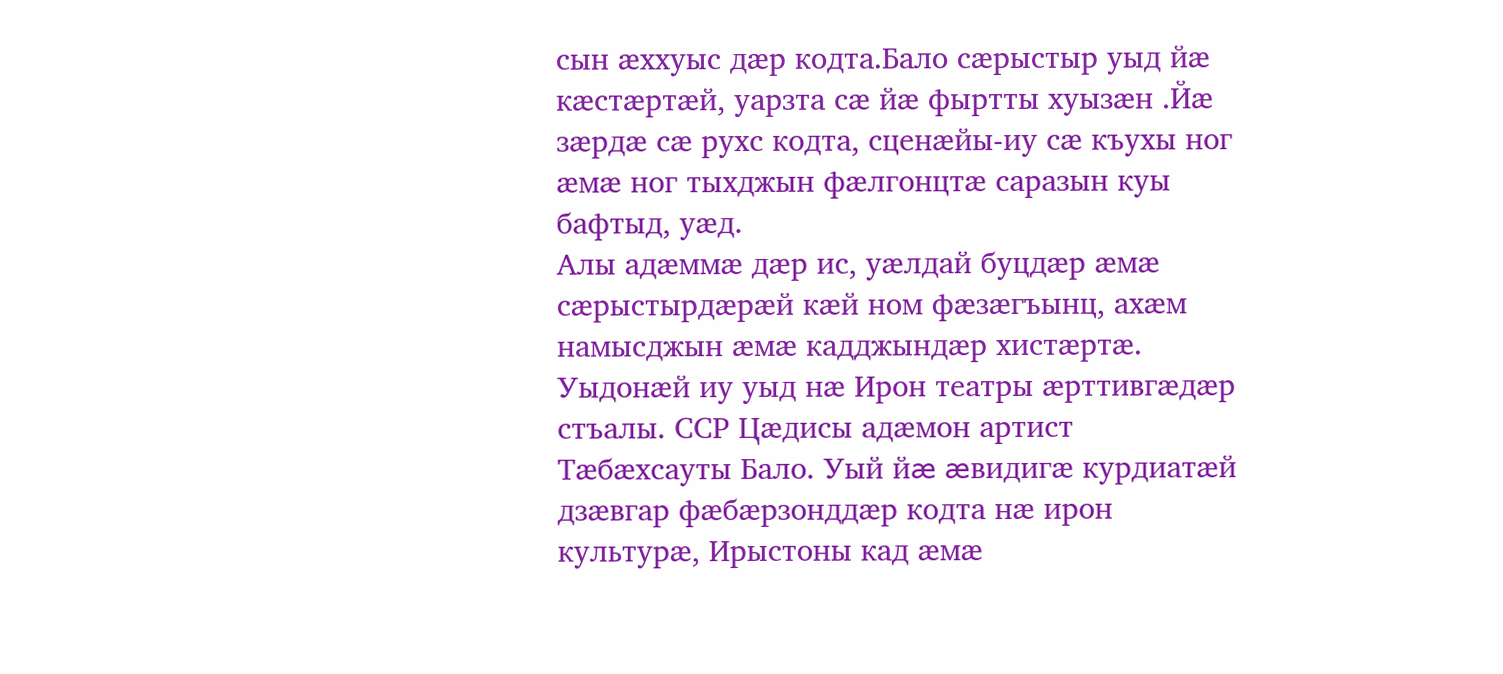сын æххуыс дæр кодта.Бало сæрыстыр уыд йæ кæстæртæй, уарзта сæ йæ фыртты хуызæн .Йæ зæрдæ сæ рухс кодта, сценæйы-иу сæ къухы ног æмæ ног тыхджын фæлгонцтæ саразын куы бафтыд, уæд.
Алы адæммæ дæр ис, уæлдай буцдæр æмæ сæрыстырдæрæй кæй ном фæзæгъынц, ахæм намысджын æмæ кадджындæр хистæртæ. Уыдонæй иу уыд нæ Ирон театры æрттивгæдæр стъалы. ССР Цæдисы адæмон артист Тæбæхсауты Бало. Уый йæ æвидигæ курдиатæй дзæвгар фæбæрзонддæр кодта нæ ирон культурæ, Ирыстоны кад æмæ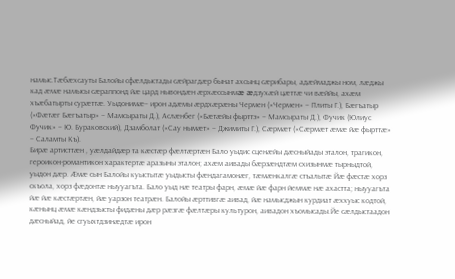намыс.Тæбæхсауты Балойы сфæлдыстады сæйрагдæр бынат ахсынц сæрибары, адæймаджы ном, лæджы кад æмæ намысы сæраппонд йæ цард нывондæн æрхæссынмæ æдзухæй цæттæ чи вæййы, ахæм хъæбатырты сурæттæ. Уыдонимæ– ирон адæмы æрдхæрæны Чермен («Чермен» – Плиты Г.), Бæгъатыр («Фæтæг Бæгъатыр» – Мамсыраты Д.), Аслæнбег («Бæтæйы фырттэ» – Мамсыраты Д.), Фучик (Юлиус Фучик» – Ю. Бураковский), Дзамболат («Сау нымæт» – Джимиты Г.), Сæрмæт («Сæрмæт æмæ йæ фырттæ» – Саламты Къ).
Бирæ артисттæн , уæлдайдæр та кæстæр фæлтæртæн Бало уыдис сценæйы дæсныйады эталон, трагикон, героикон-романтикон характертæ аразыны эталон; ахæм аивады бæрзæндтæм схизынмæ тырныдтой, уыдон дæр. Æмæ сын Балойы куыстытæ уыдысты фæндагамонæг, тæмæнкалгæ стъалытæ Йæ фæстæ хорз скъола, хорз фæдонтæ ныууагъта. Бало уыд нæ театры фарн, æмæ йæ фарн йеммæ нæ ахастта; ныууагъта йæ йæ кæстæртæн, йæ уарзон театрæн. Балойы æрттивгæ аивад, йæ намысджын курдиат æххуыс кодтой, кæнынц æмæ кæндзысты фидæны дæр рæзгæ фæлтæры культурон, аивадон хъомысады.Йе сæлдыстаадон дæсныйад, йе сгуыхтдзинæдтæ ирон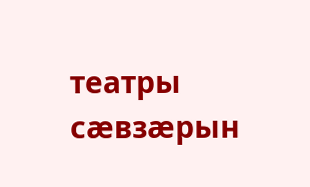театры сæвзæрын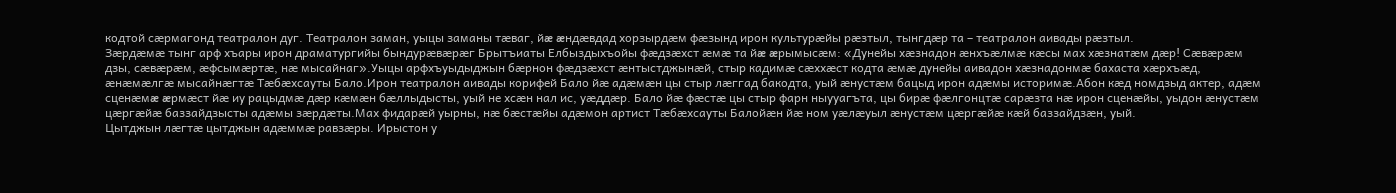кодтой сæрмагонд театралон дуг. Театралон заман, уыцы заманы тæваг, йæ æндæвдад хорзырдæм фæзынд ирон культурæйы рæзтыл, тынгдæр та – театралон аивады рæзтыл.
Зæрдæмæ тынг арф хъары ирон драматургийы бындурæвæрæг Брытъиаты Елбыздыхъойы фæдзæхст æмæ та йæ æрымысæм: «Дунейы хæзнадон æнхъæлмæ кæсы мах хæзнатæм дæр! Сæвæрæм дзы, сæвæрæм, æфсымæртæ, нæ мысайнаг».Уыцы арфхъуыдыджын бæрнон фæдзæхст æнтыстджынæй, стыр кадимæ сæххæст кодта æмæ дунейы аивадон хæзнадонмæ бахаста хæрхъæд, æнæмæлгæ мысайнæгтæ Тæбæхсауты Бало.Ирон театралон аивады корифей Бало йæ адæмæн цы стыр лæггад бакодта, уый æнустæм бацыд ирон адæмы историмæ.Абон кæд номдзыд актер, адæм сценæмæ æрмæст йæ иу рацыдмæ дæр кæмæн бæллыдысты, уый не хсæн нал ис, уæддæр. Бало йæ фæстæ цы стыр фарн ныууагъта, цы бирæ фæлгонцтæ сарæзта нæ ирон сценæйы, уыдон æнустæм цæргæйæ баззайдзысты адæмы зæрдæты.Мах фидарæй уырны, нæ бæстæйы адæмон артист Тæбæхсауты Балойæн йæ ном уæлæуыл æнустæм цæргæйæ кæй баззайдзæн, уый.
Цытджын лæгтæ цытджын адæммæ равзæры. Ирыстон у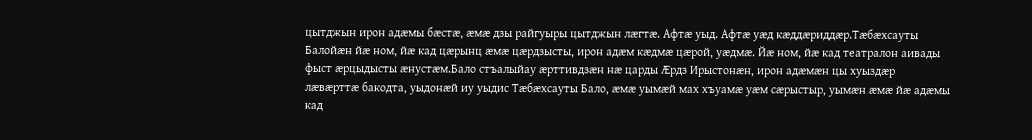цытджын ирон адæмы бæстæ, æмæ дзы райгуыры цытджын лæгтæ. Афтæ уыд. Афтæ уæд кæддæриддæр.Тæбæхсауты Балойæн йæ ном, йæ кад цæрынц æмæ цæрдзысты, ирон адæм кæдмæ цæрой, уæдмæ. Йæ ном, йæ кад театралон аивады фыст æрцыдысты æнустæм.Бало стъалыйау æрттивдзæн нæ царды Æрдз Ирыстонæн, ирон адæмæн цы хуыздæр лæвæрттæ бакодта, уыдонæй иу уыдис Тæбæхсауты Бало, æмæ уымæй мах хъуамæ уæм сæрыстыр, уымæн æмæ йæ адæмы кад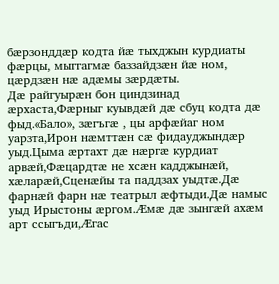бæрзонддæр кодта йæ тыхджын курдиаты фæрцы, мыггагмæ баззайдзæн йæ ном, цæрдзæн нæ адæмы зæрдæты.
Дæ райгуырæн бон циндзинад æрхаста,Фæрныг куывдæй дæ сбуц кодта дæ фыд.«Бало», зæгъгæ , цы арфæйаг ном уарзта,Ирон нæмттæн сæ фидауджындæр уыд.Цыма æртахт дæ нæргæ курдиат арвæй,Фæцардтæ не хсæн кадджынæй, хæларæй,Сценæйы та паддзах уыдтæ.Дæ фарнæй фарн нæ театрыл æфтыди.Дæ намыс уыд Ирыстоны æргом.Æмæ дæ зынгæй ахæм арт ссыгъди,Æгас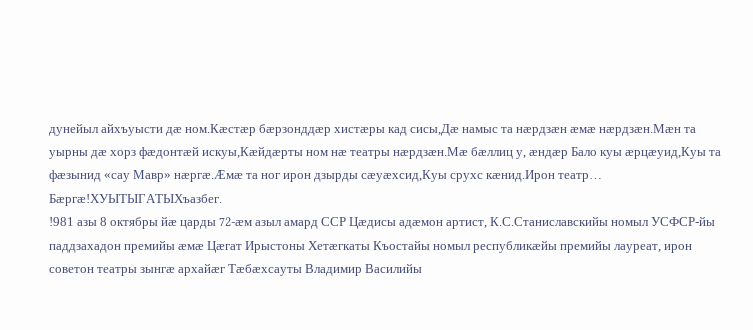дунейыл айхъуысти дæ ном.Кæстæр бæрзонддæр хистæры кад сисы,Дæ намыс та нæрдзæн æмæ нæрдзæн.Мæн та уырны дæ хорз фæдонтæй искуы,Кæйдæрты ном нæ театры нæрдзæн.Мæ бæллиц у, æндæр Бало куы æрцæуид,Куы та фæзынид «сау Мавр» нæргæ.Æмæ та ног ирон дзырды сæуæхсид,Куы срухс кæнид.Ирон театр… Бæргæ!ХУЫТЫГАТЫХъазбег.
!981 азы 8 октябры йæ царды 72-æм азыл амард ССР Цæдисы адæмон артист, К.С.Станиславскийы номыл УСФСР-йы паддзахадон премийы æмæ Цæгат Ирыстоны Хетæгкаты Къостайы номыл республикæйы премийы лауреат, ирон советон театры зынгæ архайæг Тæбæхсауты Владимир Василийы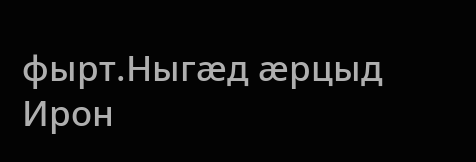фырт.Ныгæд æрцыд Ирон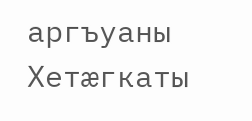аргъуаны Хетæгкаты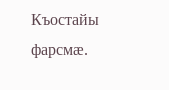Къостайы фарсмæ.